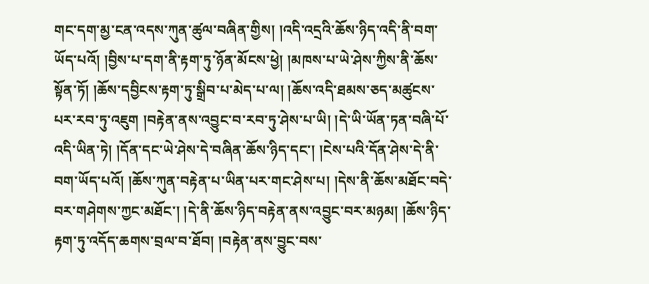གང་དག་མྱ་ངན་འདས་ཀུན་ཚུལ་བཞིན་གྱིས། །འདི་འདྲའི་ཆོས་ཉིད་འདི་ནི་བག་ཡོད་པའོ། །བྱིས་པ་དག་ནི་རྟག་ཏུ་ཉོན་མོངས་ཕྱེ། །མཁས་པ་ཡེ་ཤེས་ཀྱིས་ནི་ཆོས་སྟོན་ཏོ། །ཆོས་དབྱིངས་རྟག་ཏུ་སྒྲིབ་པ་མེད་པ་ལ། །ཆོས་འདི་ཐམས་ཅད་མཚུངས་པར་རབ་ཏུ་འཇུག །བརྟེན་ནས་འབྱུང་བ་རབ་ཏུ་ཤེས་པ་ཡི། །དེ་ཡི་ཡོན་ཏན་བཞི་པོ་འདི་ཡིན་ཏེ། །དོན་དང་ཡེ་ཤེས་དེ་བཞིན་ཆོས་ཉིད་དང་། །ངེས་པའི་དོན་ཤེས་དེ་ནི་བག་ཡོད་པའོ། །ཆོས་ཀུན་བརྟེན་པ་ཡིན་པར་གང་ཤེས་པ། །དེས་ནི་ཆོས་མཐོང་བདེ་བར་གཤེགས་ཀྱང་མཐོང་། །དེ་ནི་ཆོས་ཉིད་བརྟེན་ནས་འབྱུང་བར་མཉམ། །ཆོས་ཉིད་རྟག་ཏུ་འདོད་ཆགས་བྲལ་བ་ཐོབ། །བརྟེན་ནས་བྱུང་བས་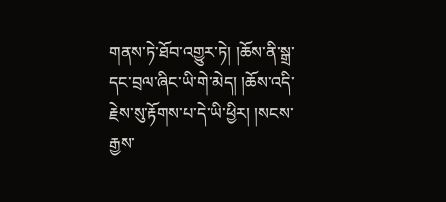གནས་ཏེ་ཐོབ་འགྱུར་ཏེ། །ཆོས་ནི་སྒྲ་དང་བྲལ་ཞིང་ཡི་གེ་མེད། །ཆོས་འདི་རྗེས་སུ་རྟོགས་པ་དེ་ཡི་ཕྱིར། །སངས་རྒྱས་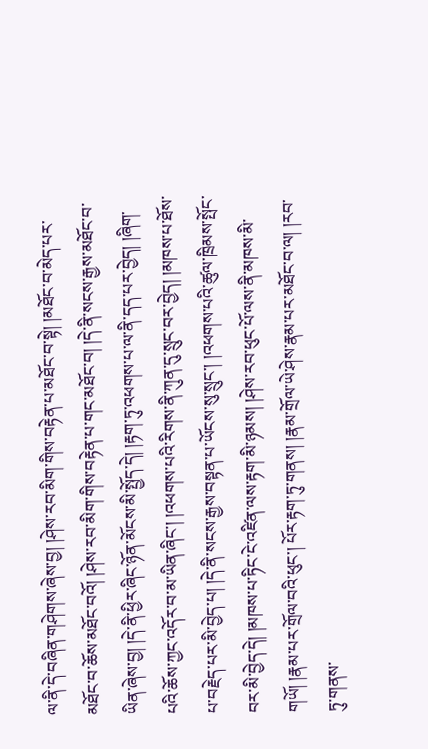ལ་ནི་དེ་བཞིན་གཤེགས་ཞེས་བྱ། །ཤེས་རབ་མིག་གིས་བརྟེན་པ་མཐོང་བ་སྟེ། །མཐོང་བ་མེད་པར་མཐོང་བ་ཆོས་མཐོང་བའོ། །ཤེས་རབ་མིག་གིས་བརྟེན་པ་གང་མཐོང་བ། །དེ་ནི་སངས་རྒྱས་མཐོང་བ་ཡིན་ཞེས་བྱ། །དེ་ནི་ཕྱིར་ཞིང་ཉོན་མོངས་མི་སྤྱོད་དེ། །རྟག་ཏུ་འཕགས་པ་ལ་ནི་དད་པར་བྱེད། །ཞིག་པའི་ཆོས་ཀྱང་འདོར་བ་མ་ཡིན་ཞིང་། །འཕགས་པའི་རིགས་ནི་ཀུན་དུ་སྲུང་བར་བྱེད། །མཁས་པ་ཐོས་པ་བརྗེད་པར་མི་བྱེད་པ། །དེ་ནི་སངས་རྒྱས་བསྟན་པ་ཡོངས་སུ་སྲུང་། །འཕགས་པའི་ཚུལ་ཁྲིམས་སྤོང་བར་མི་བྱེད་དེ། །མཁས་པ་ཏིང་ངེ་འཛིན་ལས་རྟག་མི་ཉམས། །ཤེས་རབ་ཕུང་པོ་ལས་ནི་མཁས་མི་གཡོ། །རྣམ་པར་གྲོལ་བའི་ཕུང་། པོར་རྟག་ཏུ་གནས། །རྣམ་གྲོལ་ཡེ་ཤེས་རྣམ་པར་མཐོང་བ་ལ། །རབ་ཏུ་གནས་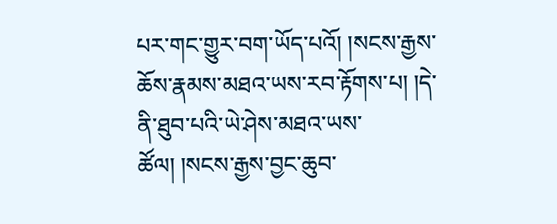པར་གང་གྱུར་བག་ཡོད་པའོ། །སངས་རྒྱས་ཆོས་རྣམས་མཐའ་ཡས་རབ་རྟོགས་པ། །དེ་ནི་ཐུབ་པའི་ཡེ་ཤེས་མཐའ་ཡས་ཚོལ། །སངས་རྒྱས་བྱང་ཆུབ་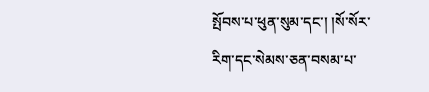སྤོབས་པ་ཕུན་སུམ་དང་། །སོ་སོར་རིག་དང་སེམས་ཅན་བསམ་པ་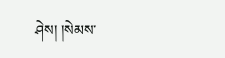ཤེས། །སེམས་